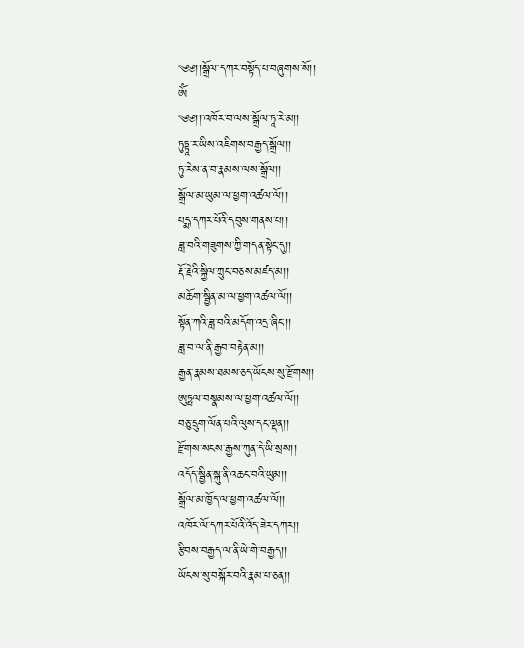༄༅།།སྒྲོལ་དཀར་བསྟོད་པ་བཞུགས་སོ།།
ཨོཾ
༄༅།།་འཁོར་བ་ལས་སྒྲོལ་ཏཱ་རེ་མ།།
ཏུཏྟཱ་ར་ཡིས་འཇིགས་བརྒྱད་སྒྲོལ།།
ཏུ་རེས་ན་བ་རྣམས་ལས་སྒྲོལ།།
སྒྲོལ་མ་ཡུམ་ལ་ཕྱག་འཚལ་ལོ།།
པདྨ་དཀར་པོའི་དབུས་གནས་པ།།
ཟླ་བའི་གཟུགས་ཀྱི་གདན་སྟེང་དུ།།
རྡོ་རྗེའི་སྐྱིལ་ཀྲུང་བཅས་མཛད་མ།།
མཆོག་སྦྱིན་མ་ལ་ཕྱག་འཚལ་ལོ།།
སྟོན་ཀའི་ཟླ་བའི་མདོག་འདྲ་ཞིང་།།
ཟླ་བ་ལ་ནི་རྒྱབ་བརྟེན་མ།།
རྒྱན་རྣམས་ཐམས་ཅད་ཡོངས་སུ་རྫོགས།།
ཨུཏྤལ་བསྣམས་ལ་ཕྱག་འཚལ་ལོ།།
བཅུ་དྲུག་ལོན་པའི་ལུས་དང་ལྡན།།
རྫོགས་སངས་རྒྱས་ཀུན་དེ་ཡི་སྲས།།
འདོད་སྦྱིན་སྐུ་ནི་འཆང་བའི་ཡུམ།།
སྒྲོལ་མ་ཁྱོད་ལ་ཕྱག་འཚལ་ལོ།།
འཁོར་ལོ་དཀར་པོའི་འོད་ཟེར་དཀར།།
རྩིབས་བརྒྱད་ལ་ནི་ཡེ་གེ་བརྒྱད།།
ཡོངས་སུ་བསྐོར་བའི་རྣམ་པ་ཅན།།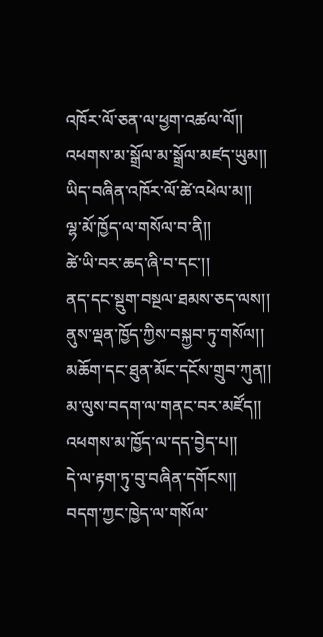འཁོར་ལོ་ཅན་ལ་ཕྱག་འཚལ་ལོ།།
འཕགས་མ་སྒྲོལ་མ་སྒྲོལ་མཛད་ཡུམ།།
ཡིད་བཞིན་འཁོར་ལོ་ཚེ་འཕེལ་མ།།
ལྷ་མོ་ཁྱོད་ལ་གསོལ་བ་ནི།།
ཚེ་ཡི་བར་ཆད་ཞི་བ་དང་།།
ནད་དང་སྡུག་བསྔལ་ཐམས་ཅད་ལས།།
ནུས་ལྡན་ཁྱོད་ཀྱིས་བསྐྱབ་ཏུ་གསོལ།།
མཆོག་དང་ཐུན་མོང་དངོས་གྲུབ་ཀུན།།
མ་ལུས་བདག་ལ་གནང་བར་མཛོད།།
འཕགས་མ་ཁྱོད་ལ་དད་བྱེད་པ།།
དེ་ལ་རྟག་ཏུ་བུ་བཞིན་དགོངས།།
བདག་ཀྱང་ཁྱེད་ལ་གསོལ་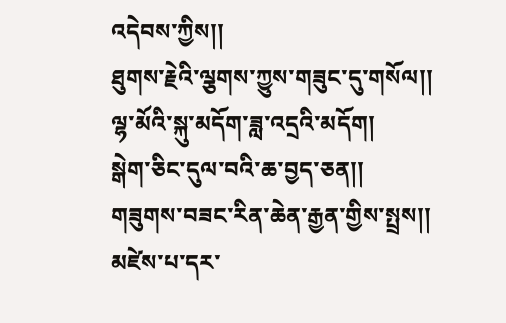འདེབས་ཀྱིས།།
ཐུགས་རྗེའི་ལྕགས་ཀྱུས་གཟུང་དུ་གསོལ།།
ལྷ་མོའི་སྐུ་མདོག་ཟླ་འདྲའི་མདོག།
སྒེག་ཅིང་དུལ་བའི་ཆ་བྱད་ཅན།།
གཟུགས་བཟང་རིན་ཆེན་རྒྱན་གྱིས་སྤྲས།།
མཛེས་པ་དར་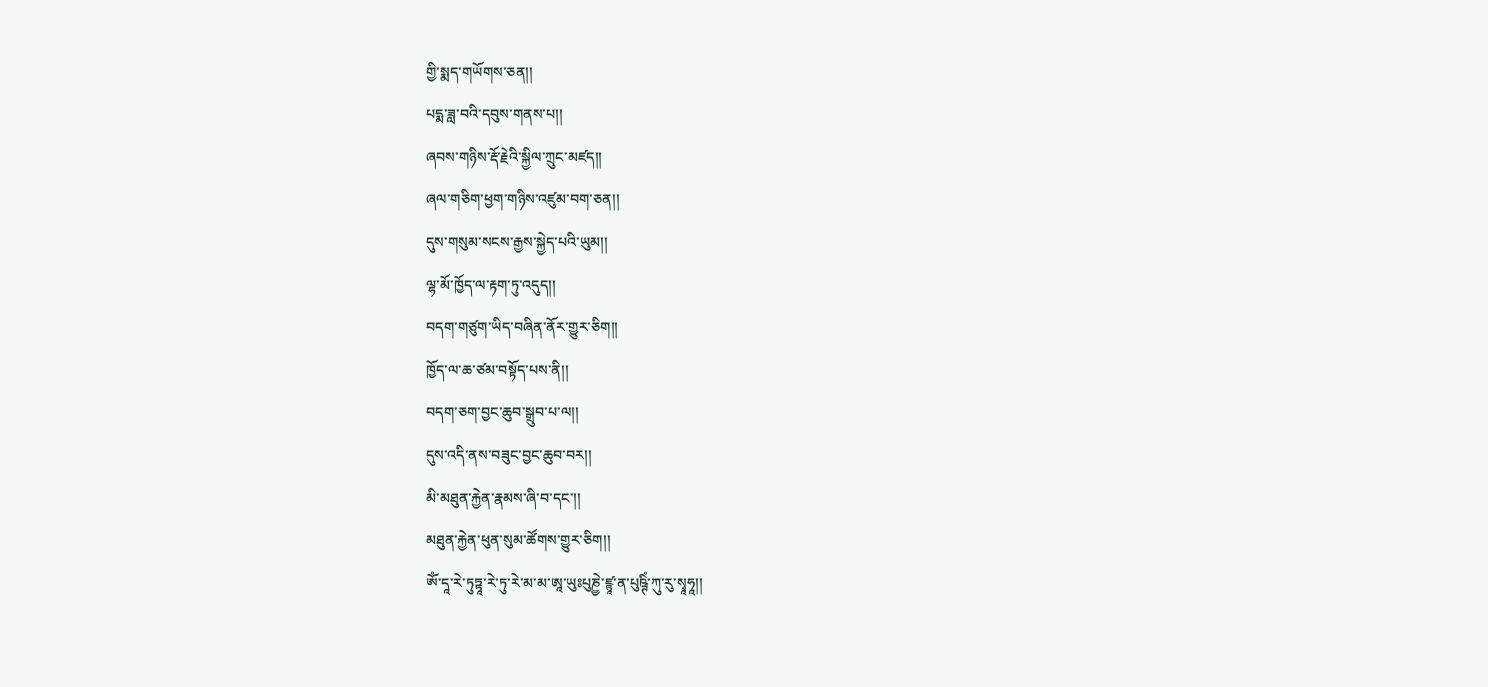གྱི་སྨད་གཡོགས་ཅན།།
པདྨ་ཟླ་བའི་དབུས་གནས་པ།།
ཞབས་གཉིས་རྡོ་རྗེའི་སྐྱིལ་ཀྲུང་མཛད།།
ཞལ་གཅིག་ཕྱག་གཉིས་འཛུམ་བག་ཅན།།
དུས་གསུམ་སངས་རྒྱས་སྐྱེད་པའི་ཡུམ།།
ལྷ་མོ་ཁྱོད་ལ་རྟག་ཏུ་འདུད།།
བདག་གཙུག་ཡིད་བཞིན་ནོར་གྱུར་ཅིག།།
ཁྱོད་ལ་ཆ་ཙམ་བསྟོད་པས་ནི།།
བདག་ཅག་བྱང་ཆུབ་སྒྲུབ་པ་ལ།།
དུས་འདི་ནས་བཟུང་བྱང་ཆུབ་བར།།
མི་མཐུན་རྐྱེན་རྣམས་ཞི་བ་དང་།།
མཐུན་རྐྱེན་ཕུན་སུམ་ཚོགས་གྱུར་ཅིག།།
ཨོཾ་དཱ་རེ་ཏུཏྟཱ་རེ་ཏུ་རེ་མ་མ་ཨཱ་ཡུཿཔུཎྱེ་ཛྙཱ་ན་པུཥྚིཾ་ཀུ་རུ་སྭཱཧཱ།།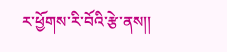ར་ཕྱོགས་རི་བོའི་རྩེ་ནས།།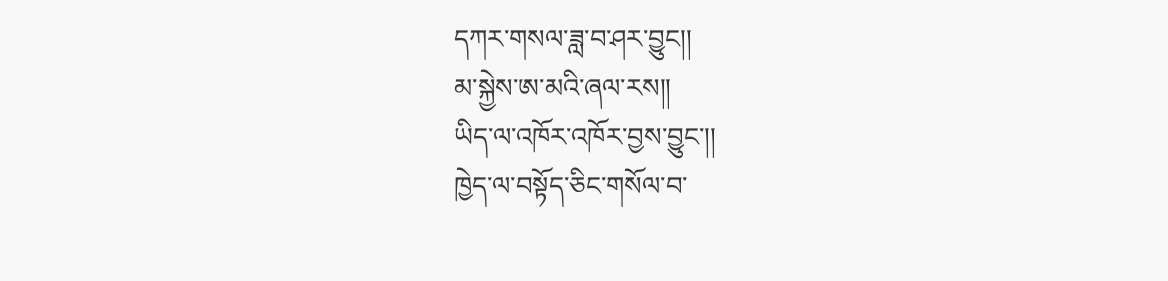དཀར་གསལ་ཟླ་བ་ཤར་བྱུང།།
མ་སྐྱེས་ཨ་མའི་ཞལ་རས།།
ཡིད་ལ་འཁོར་འཁོར་བྱས་བྱུང་།།
ཁྱེད་ལ་བསྟོད་ཅིང་གསོལ་བ་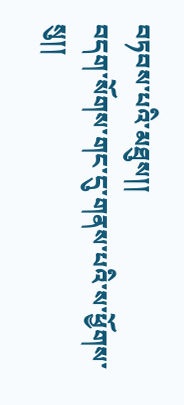བཏབས་པའི་མཐུས།།
བདག་སོགས་གང་དུ་གནས་པའི་ས་ཕྱོགས་སུ།།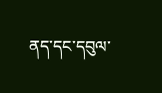ནད་དང་དབུལ་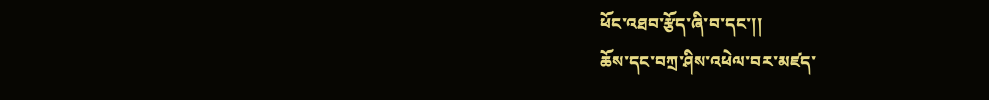ཕོང་འཐབ་རྩོད་ཞི་བ་དང་།།
ཆོས་དང་བཀྲ་ཤིས་འཕེལ་བར་མཛད་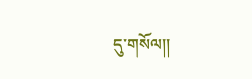དུ་གསོལ།།